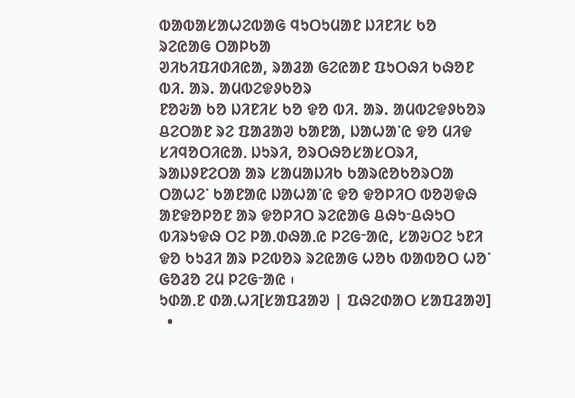ᱵᱟᱵᱟᱥᱟᱦᱮᱵᱟᱜ ᱧᱩᱛᱩᱢᱟᱱ ᱡᱤᱱᱤᱥ ᱠᱚ ᱨᱮᱭᱟᱜ ᱛᱟᱞᱠᱟ
ᱣᱤᱠᱤᱯᱤᱰᱤᱭᱟ, ᱨᱟᱲᱟ ᱜᱮᱭᱟᱱ ᱯᱩᱛᱷᱤ ᱠᱷᱚᱱ
ᱵᱤ. ᱟᱨ. ᱟᱢᱵᱮᱫᱽᱠᱚᱨ
ᱱᱚᱶᱟ ᱠᱚ ᱡᱤᱱᱤᱥ ᱠᱚ ᱫᱚ ᱵᱤ. ᱟᱨ. ᱟᱢᱵᱮᱫᱽᱠᱚᱨ ᱪᱮᱛᱟᱱ ᱨᱮ ᱯᱟᱲᱟᱣ ᱠᱟᱱᱟ, ᱡᱟᱦᱟᱸᱭ ᱫᱚ ᱢᱤᱫ ᱥᱤᱧᱚᱛᱤᱭᱟᱹ ᱡᱩᱨᱤ, ᱚᱨᱛᱷᱚᱥᱟᱥᱛᱨᱤ, ᱨᱟᱡᱽᱱᱮᱛᱟ ᱟᱨ ᱥᱟᱢᱟᱡᱤᱠ ᱠᱟᱨᱭᱚᱠᱚᱨᱛᱟ ᱛᱟᱦᱮᱸ ᱠᱟᱱᱟᱭ ᱡᱟᱦᱟᱸᱭ ᱫᱚ ᱫᱚᱞᱤᱛ ᱵᱚᱣᱫᱷ ᱟᱱᱫᱚᱞᱚᱱ ᱟᱨ ᱫᱚᱞᱤᱛ ᱨᱮᱭᱟᱜ ᱪᱷᱩᱼᱪᱷᱩᱛ ᱵᱤᱨᱩᱫᱷ ᱛᱮ ᱞᱟᱹᱰᱷᱟᱹᱭ ᱞᱮᱜᱼᱟᱭ, ᱥᱟᱶᱛᱮ ᱩᱱᱤ ᱫᱚ ᱠᱩᱲᱤ ᱟᱨ ᱞᱮᱵᱚᱨ ᱨᱮᱭᱟᱜ ᱦᱚᱠ ᱵᱟᱵᱚᱛ ᱦᱚᱸ ᱜᱚᱲᱚ ᱮᱢ ᱞᱮᱜᱼᱟᱭ ᱾
ᱩᱰᱟᱹᱱ ᱰᱟᱹᱦᱤ[ᱥᱟᱯᱲᱟᱣ | ᱯᱷᱮᱰᱟᱛ ᱥᱟᱯᱲᱟᱣ]
  •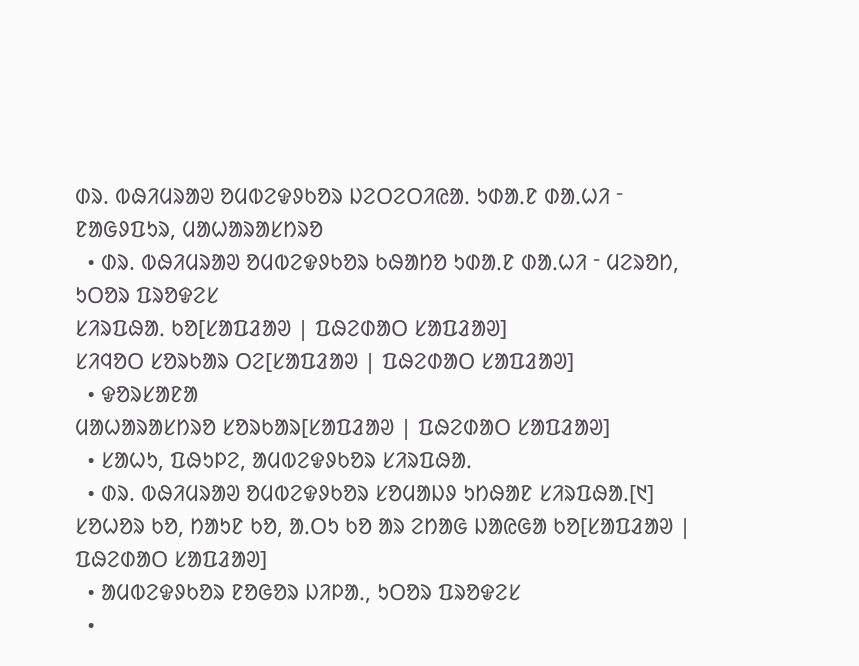ᱰᱨ. ᱵᱷᱤᱢᱨᱟᱣ ᱚᱢᱵᱮᱫᱽᱠᱚᱨ ᱡᱮᱛᱮᱛᱤᱭᱟᱹ ᱩᱰᱟᱹᱱ ᱰᱟᱹᱦᱤ ᱼ ᱱᱟᱜᱽᱯᱩᱨ, ᱢᱟᱦᱟᱨᱟᱥᱴᱨᱚ
  • ᱰᱨ. ᱵᱷᱤᱢᱨᱟᱣ ᱚᱢᱵᱮᱫᱽᱠᱚᱨ ᱠᱷᱟᱴᱚ ᱩᱰᱟᱹᱱ ᱰᱟᱹᱦᱤ ᱼ ᱢᱮᱨᱚᱴ, ᱩᱛᱚᱨ ᱯᱨᱚᱫᱮᱥ
ᱥᱤᱨᱯᱷᱟᱹ ᱠᱚ[ᱥᱟᱯᱲᱟᱣ | ᱯᱷᱮᱰᱟᱛ ᱥᱟᱯᱲᱟᱣ]
ᱥᱤᱧᱚᱛ ᱥᱚᱨᱠᱟᱨ ᱛᱮ[ᱥᱟᱯᱲᱟᱣ | ᱯᱷᱮᱰᱟᱛ ᱥᱟᱯᱲᱟᱣ]
  • ᱫᱚᱨᱥᱟᱱᱟ
ᱢᱟᱦᱟᱨᱟᱥᱴᱨᱚ ᱥᱚᱨᱠᱟᱨ[ᱥᱟᱯᱲᱟᱣ | ᱯᱷᱮᱰᱟᱛ ᱥᱟᱯᱲᱟᱣ]
  • ᱥᱟᱦᱩ, ᱯᱷᱩᱞᱮ, ᱟᱢᱵᱮᱫᱽᱠᱚᱨ ᱥᱤᱨᱯᱷᱟᱹ
  • ᱰᱨ. ᱵᱷᱤᱢᱨᱟᱣ ᱚᱢᱵᱮᱫᱽᱠᱚᱨ ᱥᱚᱢᱟᱡᱽ ᱩᱴᱷᱟᱱ ᱥᱤᱨᱯᱷᱟᱹ[᱑]
ᱥᱚᱦᱚᱨ ᱠᱚ, ᱴᱟᱩᱱ ᱠᱚ, ᱟᱹᱛᱩ ᱠᱚ ᱟᱨ ᱮᱴᱟᱜ ᱡᱟᱭᱜᱟ ᱠᱚ[ᱥᱟᱯᱲᱟᱣ | ᱯᱷᱮᱰᱟᱛ ᱥᱟᱯᱲᱟᱣ]
  • ᱟᱢᱵᱮᱫᱽᱠᱚᱨ ᱱᱚᱜᱚᱨ ᱡᱤᱞᱟᱹ, ᱩᱛᱚᱨ ᱯᱨᱚᱫᱮᱥ
  •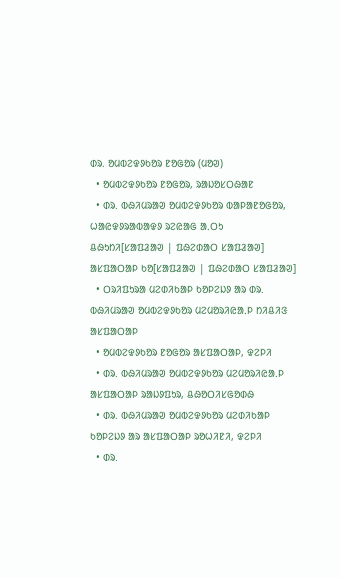ᱰᱨ. ᱚᱢᱵᱮᱫᱽᱠᱚᱨ ᱱᱚᱜᱚᱨ (ᱢᱚᱣ)
  • ᱚᱢᱵᱮᱫᱽᱠᱚᱨ ᱱᱚᱜᱚᱨ, ᱨᱟᱡᱚᱥᱛᱷᱟᱱ
  • ᱰᱨ. ᱵᱷᱤᱢᱨᱟᱣ ᱚᱢᱵᱮᱫᱽᱠᱚᱨ ᱵᱟᱞᱟᱱᱚᱜᱚᱨ, ᱦᱟᱭᱫᱽᱨᱟᱵᱟᱫᱽ ᱨᱮᱭᱟᱜ ᱟᱹᱛᱩ
ᱪᱷᱩᱴᱤ[ᱥᱟᱯᱲᱟᱣ | ᱯᱷᱮᱰᱟᱛ ᱥᱟᱯᱲᱟᱣ]
ᱟᱥᱯᱟᱛᱟᱞ ᱠᱚ[ᱥᱟᱯᱲᱟᱣ | ᱯᱷᱮᱰᱟᱛ ᱥᱟᱯᱲᱟᱣ]
  • ᱛᱨᱤᱯᱩᱨᱟ ᱢᱮᱰᱤᱠᱟᱞ ᱠᱚᱞᱮᱡᱽ ᱟᱨ ᱰᱨ. ᱵᱷᱤᱢᱨᱟᱣ ᱚᱢᱵᱮᱫᱽᱠᱚᱨ ᱢᱮᱢᱚᱨᱤᱭᱟᱹᱞ ᱴᱤᱪᱤᱝ ᱟᱥᱯᱟᱛᱟᱞ
  • ᱚᱢᱵᱮᱫᱽᱠᱚᱨ ᱱᱚᱜᱚᱨ ᱟᱥᱯᱟᱛᱟᱞ, ᱫᱮᱞᱤ
  • ᱰᱨ. ᱵᱷᱤᱢᱨᱟᱣ ᱚᱢᱵᱮᱫᱽᱠᱚᱨ ᱢᱮᱢᱚᱨᱤᱭᱟᱹᱞ ᱟᱥᱯᱟᱛᱟᱞ ᱨᱟᱡᱽᱯᱩᱨ, ᱪᱷᱚᱛᱤᱥᱜᱚᱰᱷ
  • ᱰᱨ. ᱵᱷᱤᱢᱨᱟᱣ ᱚᱢᱵᱮᱫᱽᱠᱚᱨ ᱢᱮᱰᱤᱠᱟᱞ ᱠᱚᱞᱮᱡᱽ ᱟᱨ ᱟᱥᱯᱟᱛᱟᱞ ᱨᱚᱦᱤᱱᱤ, ᱫᱮᱞᱤ
  • ᱰᱨ.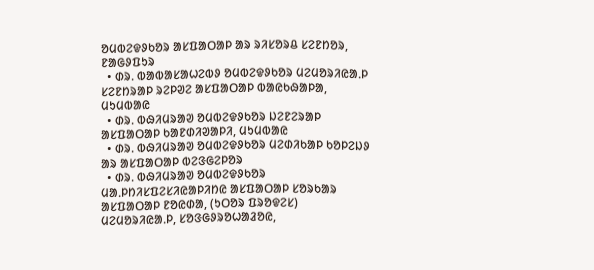ᱚᱢᱵᱮᱫᱽᱠᱚᱨ ᱟᱥᱯᱟᱛᱟᱞ ᱟᱨ ᱨᱤᱥᱚᱨᱪ ᱥᱮᱱᱴᱚᱨ, ᱱᱟᱜᱽᱯᱩᱨ
  • ᱰᱨ. ᱵᱟᱵᱟᱥᱟᱦᱮᱵᱽ ᱚᱢᱵᱮᱫᱽᱠᱚᱨ ᱢᱮᱢᱚᱨᱤᱭᱟᱹᱞ ᱥᱮᱱᱴᱨᱟᱞ ᱨᱮᱞᱣᱮ ᱟᱥᱯᱟᱛᱟᱞ ᱵᱟᱭᱠᱷᱟᱞᱟ, ᱢᱩᱢᱵᱟᱭ
  • ᱰᱨ. ᱵᱷᱤᱢᱨᱟᱣ ᱚᱢᱵᱮᱫᱽᱠᱚᱨ ᱡᱮᱱᱮᱨᱟᱞ ᱟᱥᱯᱟᱛᱟᱞ ᱠᱟᱱᱰᱤᱣᱟᱞᱤ, ᱢᱩᱢᱵᱟᱭ
  • ᱰᱨ. ᱵᱷᱤᱢᱨᱟᱣ ᱚᱢᱵᱮᱫᱽᱠᱚᱨ ᱢᱮᱰᱤᱠᱟᱞ ᱠᱚᱞᱮᱡᱽ ᱟᱨ ᱟᱥᱯᱟᱛᱟᱞ ᱵᱮᱝᱜᱮᱞᱚᱨ
  • ᱰᱨ. ᱵᱷᱤᱢᱨᱟᱣ ᱚᱢᱵᱮᱫᱽᱠᱚᱨ ᱢᱟᱹᱞᱴᱤᱥᱯᱮᱥᱤᱭᱟᱞᱤᱴᱭ ᱟᱥᱯᱟᱛᱟᱞ ᱥᱚᱨᱠᱟᱨ ᱟᱥᱯᱟᱛᱟᱞ ᱱᱚᱭᱰᱟ, (ᱩᱛᱚᱨ ᱯᱨᱚᱫᱮᱥ)
ᱢᱮᱢᱚᱨᱤᱭᱟᱹᱞ, ᱥᱚᱝᱜᱽᱨᱚᱦᱟᱲᱚᱭ,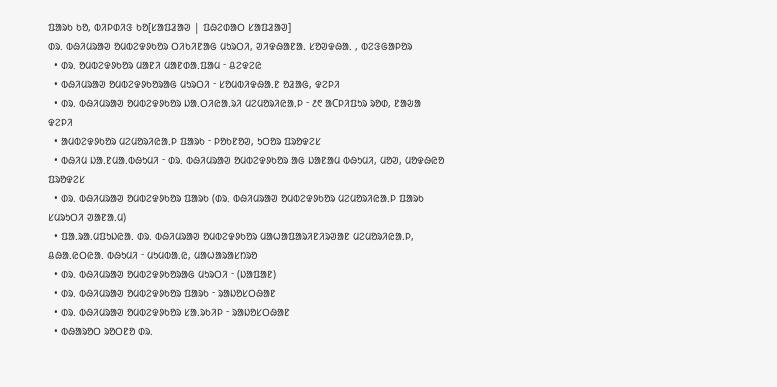ᱯᱟᱨᱠ ᱠᱚ, ᱵᱤᱞᱰᱤᱝ ᱠᱚ[ᱥᱟᱯᱲᱟᱣ | ᱯᱷᱮᱰᱟᱛ ᱥᱟᱯᱲᱟᱣ]
ᱰᱨ. ᱵᱷᱤᱢᱨᱟᱣ ᱚᱢᱵᱮᱫᱽᱠᱚᱨ ᱛᱤᱠᱤᱱᱟᱜ ᱢᱩᱨᱛᱤ, ᱣᱤᱫᱷᱟᱱᱟᱹ ᱥᱚᱣᱫᱷᱟᱹ , ᱵᱮᱝᱜᱟᱞᱚᱨ
  • ᱰᱨ. ᱚᱢᱵᱮᱫᱽᱠᱚᱨ ᱢᱟᱱᱤ ᱢᱟᱱᱰᱟᱹᱯᱟᱢ ᱼ ᱪᱮᱫᱮᱭ
  • ᱵᱷᱤᱢᱨᱟᱣ ᱚᱢᱵᱮᱫᱽᱠᱚᱨᱟᱜ ᱢᱩᱨᱛᱤ ᱼ ᱥᱚᱢᱵᱤᱫᱷᱟᱹᱱ ᱚᱲᱟᱜ, ᱫᱮᱞᱤ
  • ᱰᱨ. ᱵᱷᱤᱢᱨᱟᱣ ᱚᱢᱵᱮᱫᱽᱠᱚᱨ ᱡᱟᱹᱛᱤᱭᱟᱹᱨᱤ ᱢᱮᱢᱚᱨᱤᱭᱟᱹᱞ ᱼ ᱒᱖ ᱟCᱞᱤᱯᱩᱨ ᱨᱚᱰ, ᱱᱟᱶᱟ ᱫᱮᱞᱤ
  • ᱟᱢᱵᱮᱫᱽᱠᱚᱨ ᱢᱮᱢᱚᱨᱤᱭᱟᱹᱞ ᱯᱟᱨᱠ ᱼ ᱞᱚᱠᱱᱚᱣ, ᱩᱛᱚᱨ ᱯᱨᱚᱫᱮᱥ
  • ᱵᱷᱤᱢ ᱡᱟᱹᱱᱢᱟᱹᱵᱷᱩᱢᱤ ᱼ ᱰᱨ. ᱵᱷᱤᱢᱨᱟᱣ ᱚᱢᱵᱮᱫᱽᱠᱚᱨ ᱟᱜ ᱡᱟᱱᱟᱢ ᱵᱷᱩᱢᱤ, ᱢᱚᱣ, ᱢᱚᱫᱷᱭᱚ ᱯᱨᱚᱫᱮᱥ
  • ᱰᱨ. ᱵᱷᱤᱢᱨᱟᱣ ᱚᱢᱵᱮᱫᱽᱠᱚᱨ ᱯᱟᱨᱠ (ᱰᱨ. ᱵᱷᱤᱢᱨᱟᱣ ᱚᱢᱵᱮᱫᱽᱠᱚᱨ ᱢᱮᱢᱚᱨᱤᱭᱟᱹᱞ ᱯᱟᱨᱠ ᱥᱢᱨᱩᱛᱤ ᱣᱟᱱᱟᱹᱢ)
  • ᱯᱟᱹᱨᱟᱹᱢᱯᱩᱡᱭᱟᱹ ᱰᱨ. ᱵᱷᱤᱢᱨᱟᱣ ᱚᱢᱵᱮᱫᱽᱠᱚᱨ ᱢᱟᱦᱟᱯᱟᱨᱤᱱᱤᱨᱣᱟᱱ ᱢᱮᱢᱚᱨᱤᱭᱟᱹᱞ, ᱪᱷᱟᱹᱭᱛᱭᱟᱹ ᱵᱷᱩᱢᱤ ᱼ ᱢᱩᱢᱵᱟᱹᱭ, ᱢᱟᱦᱟᱨᱟᱥᱴᱨᱚ
  • ᱰᱨ. ᱵᱷᱤᱢᱨᱟᱣ ᱚᱢᱵᱮᱫᱽᱠᱚᱨᱟᱜ ᱢᱩᱨᱛᱤ ᱼ (ᱡᱟᱯᱟᱱ)
  • ᱰᱨ. ᱵᱷᱤᱢᱨᱟᱣ ᱚᱢᱵᱮᱫᱽᱠᱚᱨ ᱯᱟᱨᱠ ᱼ ᱨᱟᱡᱚᱥᱛᱷᱟᱱ
  • ᱰᱨ. ᱵᱷᱤᱢᱨᱟᱣ ᱚᱢᱵᱮᱫᱽᱠᱚᱨ ᱥᱟᱹᱨᱠᱤᱞ ᱼ ᱨᱟᱡᱚᱥᱛᱷᱟᱱ
  • ᱵᱷᱟᱨᱚᱛ ᱨᱚᱛᱱᱚ ᱰᱨ.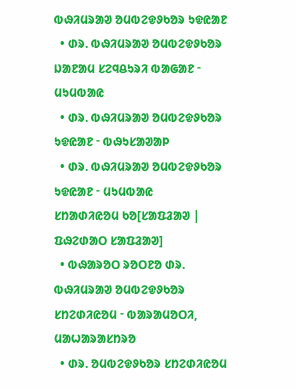ᱵᱷᱤᱢᱨᱟᱣ ᱚᱢᱵᱮᱫᱽᱠᱚᱨ ᱩᱫᱭᱟᱱ
  • ᱰᱨ. ᱵᱷᱤᱢᱨᱟᱣ ᱚᱢᱵᱮᱫᱽᱠᱚᱨ ᱡᱟᱱᱟᱢ ᱥᱮᱧᱪᱩᱨᱤ ᱵᱟᱜᱟᱱ ᱼ ᱢᱩᱢᱵᱟᱭ
  • ᱰᱨ. ᱵᱷᱤᱢᱨᱟᱣ ᱚᱢᱵᱮᱫᱽᱠᱚᱨ ᱩᱫᱭᱟᱱ ᱼ ᱵᱷᱩᱥᱟᱣᱟᱞ
  • ᱰᱨ. ᱵᱷᱤᱢᱨᱟᱣ ᱚᱢᱵᱮᱫᱽᱠᱚᱨ ᱩᱫᱭᱟᱱ ᱼ ᱢᱩᱢᱵᱟᱭ
ᱥᱴᱟᱰᱤᱭᱚᱢ ᱠᱚ[ᱥᱟᱯᱲᱟᱣ | ᱯᱷᱮᱰᱟᱛ ᱥᱟᱯᱲᱟᱣ]
  • ᱵᱷᱟᱨᱚᱛ ᱨᱚᱛᱱᱚ ᱰᱨ. ᱵᱷᱤᱢᱨᱟᱣ ᱚᱢᱵᱮᱫᱽᱠᱚᱨ ᱥᱴᱮᱰᱤᱭᱚᱢ ᱼ ᱵᱟᱨᱟᱢᱚᱛᱤ, ᱢᱟᱦᱟᱨᱟᱥᱴᱨᱚ
  • ᱰᱨ. ᱚᱢᱵᱮᱫᱽᱠᱚᱨ ᱥᱴᱮᱰᱤᱭᱚᱢ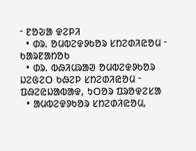ᱼ ᱱᱚᱶᱟ ᱫᱮᱞᱤ
  • ᱰᱨ. ᱚᱢᱵᱮᱫᱽᱠᱚᱨ ᱥᱴᱮᱰᱤᱭᱚᱢ ᱼ ᱠᱟᱨᱱᱟᱴᱚᱠ
  • ᱰᱨ. ᱵᱷᱤᱢᱨᱟᱣ ᱚᱢᱵᱮᱫᱽᱠᱚᱨ ᱡᱮᱜᱮᱛ ᱠᱷᱮᱞ ᱥᱴᱮᱰᱤᱭᱚᱢ ᱼ ᱯᱷᱮᱭᱡᱟᱵᱟᱫ, ᱩᱛᱚᱨ ᱯᱨᱚᱫᱮᱥᱟ
  • ᱟᱢᱵᱮᱫᱽᱠᱚᱨ ᱥᱴᱮᱰᱤᱭᱚᱢ,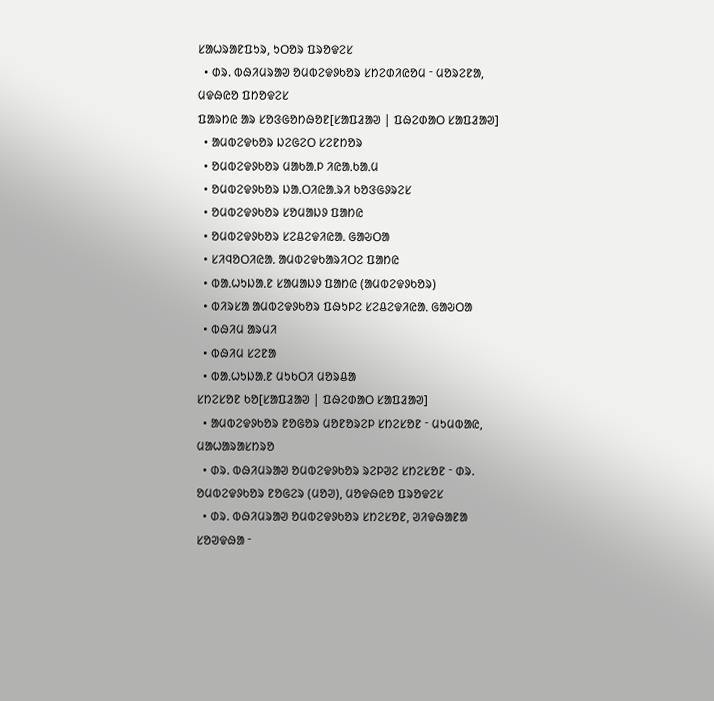ᱥᱟᱦᱨᱟᱱᱯᱩᱨ, ᱩᱛᱚᱨ ᱯᱨᱚᱫᱮᱥ
  • ᱰᱨ. ᱵᱷᱤᱢᱨᱟᱣ ᱚᱢᱵᱮᱫᱽᱠᱚᱨ ᱥᱴᱮᱰᱤᱭᱚᱢ ᱼ ᱢᱚᱨᱮᱱᱟ, ᱢᱫᱷᱭᱚ ᱯᱴᱚᱫᱮᱥ
ᱯᱟᱨᱴᱭ ᱟᱨ ᱥᱚᱝᱜᱚᱴᱷᱚᱱ[ᱥᱟᱯᱲᱟᱣ | ᱯᱷᱮᱰᱟᱛ ᱥᱟᱯᱲᱟᱣ]
  • ᱟᱢᱵᱮᱫᱠᱚᱨ ᱡᱮᱜᱮᱛ ᱥᱮᱱᱴᱚᱨ
  • ᱚᱢᱵᱮᱫᱽᱠᱚᱨ ᱢᱟᱠᱟᱹᱞ ᱤᱭᱟᱹᱠᱟᱹᱢ
  • ᱚᱢᱵᱮᱫᱽᱠᱚᱨ ᱡᱟᱹᱛᱤᱭᱟᱹᱨᱤ ᱠᱚᱝᱜᱽᱨᱮᱥ
  • ᱚᱢᱵᱮᱫᱽᱠᱚᱨ ᱥᱚᱢᱟᱡᱽ ᱯᱟᱴᱭ
  • ᱚᱢᱵᱮᱫᱽᱠᱚᱨ ᱥᱮᱪᱮᱫᱤᱭᱟᱹ ᱜᱟᱶᱛᱟ
  • ᱥᱤᱧᱚᱛᱤᱭᱟᱹ ᱟᱢᱵᱮᱫᱠᱟᱨᱤᱛᱮ ᱯᱟᱴᱭ
  • ᱵᱟᱹᱦᱩᱡᱟᱹᱱ ᱥᱟᱢᱟᱡᱽ ᱯᱟᱴᱭ (ᱟᱢᱵᱮᱫᱽᱠᱚᱨ)
  • ᱵᱤᱨᱥᱟ ᱟᱢᱵᱮᱫᱽᱠᱚᱨ ᱯᱷᱩᱞᱮ ᱥᱮᱪᱮᱫᱤᱭᱟᱹ ᱜᱟᱶᱛᱟ
  • ᱵᱷᱤᱢ ᱟᱨᱢᱤ
  • ᱵᱷᱤᱢ ᱥᱮᱱᱟ
  • ᱵᱟᱹᱦᱩᱡᱟᱹᱱ ᱢᱩᱠᱛᱤ ᱢᱚᱨᱪᱟ
ᱥᱴᱮᱥᱚᱱ ᱠᱚ[ᱥᱟᱯᱲᱟᱣ | ᱯᱷᱮᱰᱟᱛ ᱥᱟᱯᱲᱟᱣ]
  • ᱟᱢᱵᱮᱫᱽᱠᱚᱨ ᱱᱚᱜᱚᱨ ᱢᱚᱱᱚᱨᱮᱞ ᱥᱴᱮᱥᱚᱱ ᱼ ᱢᱩᱢᱵᱟᱭ, ᱢᱟᱦᱟᱨᱟᱥᱴᱨᱚ
  • ᱰᱨ. ᱵᱷᱤᱢᱨᱟᱣ ᱚᱢᱵᱮᱫᱽᱠᱚᱨ ᱨᱮᱞᱣᱮ ᱥᱴᱮᱥᱚᱱ ᱼ ᱰᱨ. ᱚᱢᱵᱮᱫᱽᱠᱚᱨ ᱱᱚᱜᱮᱨ (ᱢᱚᱣ), ᱢᱚᱫᱷᱭᱚ ᱯᱨᱚᱫᱮᱥ
  • ᱰᱨ. ᱵᱷᱤᱢᱨᱟᱣ ᱚᱢᱵᱮᱫᱽᱠᱚᱨ ᱥᱴᱮᱥᱚᱱ, ᱣᱤᱫᱷᱟᱱᱟ ᱥᱚᱣᱫᱷᱟ ᱼ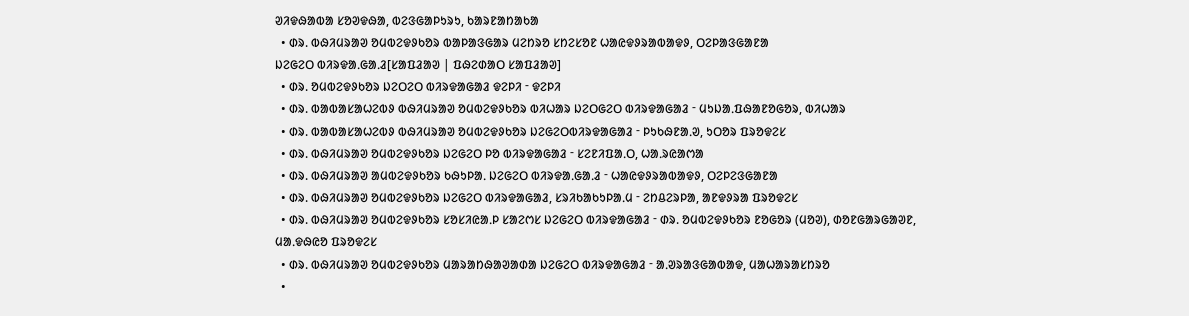ᱣᱤᱫᱷᱟᱵᱟ ᱥᱚᱣᱫᱷᱟ, ᱵᱮᱝᱜᱟᱞᱩᱨᱩ, ᱠᱟᱨᱱᱟᱴᱟᱠᱟ
  • ᱰᱨ. ᱵᱷᱤᱢᱨᱟᱣ ᱚᱢᱵᱮᱫᱽᱠᱚᱨ ᱵᱟᱞᱟᱝᱜᱟᱨ ᱢᱮᱴᱨᱚ ᱥᱴᱮᱥᱚᱱ ᱦᱟᱭᱫᱽᱨᱟᱵᱟᱫᱽ, ᱛᱮᱞᱟᱝᱜᱟᱱᱟ
ᱡᱮᱜᱮᱛ ᱵᱤᱨᱫᱟᱹᱜᱟᱹᱲ[ᱥᱟᱯᱲᱟᱣ | ᱯᱷᱮᱰᱟᱛ ᱥᱟᱯᱲᱟᱣ]
  • ᱰᱨ. ᱚᱢᱵᱮᱫᱽᱠᱚᱨ ᱡᱮᱛᱮᱛ ᱵᱤᱨᱫᱟᱜᱟᱲ ᱫᱮᱞᱤ ᱼ ᱫᱮᱞᱤ
  • ᱰᱨ. ᱵᱟᱵᱟᱥᱟᱦᱮᱵᱽ ᱵᱷᱤᱢᱨᱟᱣ ᱚᱢᱵᱮᱫᱽᱠᱚᱨ ᱵᱤᱦᱟᱨ ᱡᱮᱛᱜᱮᱛ ᱵᱤᱨᱫᱟᱜᱟᱲ ᱼ ᱢᱩᱡᱟᱹᱯᱷᱟᱱᱚᱜᱚᱨ, ᱵᱤᱦᱟᱨ
  • ᱰᱨ. ᱵᱟᱵᱟᱥᱟᱦᱮᱵᱽ ᱵᱷᱤᱢᱨᱟᱣ ᱚᱢᱵᱮᱫᱽᱠᱚᱨ ᱡᱮᱜᱮᱛᱵᱤᱨᱫᱟᱜᱟᱲ ᱼ ᱞᱩᱠᱷᱱᱟᱹᱣ, ᱩᱛᱚᱨ ᱯᱨᱚᱫᱮᱥ
  • ᱰᱨ. ᱵᱷᱤᱢᱨᱟᱣ ᱚᱢᱵᱮᱫᱽᱠᱚᱨ ᱡᱮᱜᱮᱛ ᱞᱚ ᱵᱤᱨᱫᱟᱜᱟᱲ ᱼ ᱥᱮᱱᱤᱯᱟᱹᱛ, ᱦᱟᱹᱨᱭᱟᱬᱟ
  • ᱰᱨ. ᱵᱷᱤᱢᱨᱟᱣ ᱟᱢᱵᱮᱫᱽᱠᱚᱨ ᱠᱷᱩᱞᱟᱹ ᱡᱮᱜᱮᱛ ᱵᱤᱨᱫᱟᱹᱜᱟᱹᱲ ᱼ ᱦᱟᱭᱫᱽᱨᱟᱵᱟᱫᱽ, ᱛᱮᱞᱮᱝᱜᱟᱱᱟ
  • ᱰᱨ. ᱵᱷᱤᱢᱨᱟᱣ ᱚᱢᱵᱮᱫᱽᱠᱚᱨ ᱡᱮᱜᱮᱛ ᱵᱤᱨᱫᱟᱜᱟᱲ, ᱥᱨᱤᱠᱟᱠᱩᱞᱟᱹᱢ ᱼ ᱮᱴᱪᱮᱨᱞᱟ, ᱟᱱᱫᱽᱨᱟ ᱯᱨᱚᱫᱮᱥ
  • ᱰᱨ. ᱵᱷᱤᱢᱨᱟᱣ ᱚᱢᱵᱮᱫᱽᱠᱚᱨ ᱥᱚᱥᱤᱭᱟᱹᱞ ᱥᱟᱮᱬᱥ ᱡᱮᱜᱮᱛ ᱵᱤᱨᱫᱟᱜᱟᱲ ᱼ ᱰᱨ. ᱚᱢᱵᱮᱫᱽᱠᱚᱨ ᱱᱚᱜᱚᱨ (ᱢᱚᱣ), ᱰᱚᱱᱜᱟᱨᱜᱟᱣᱱ, ᱢᱟᱹᱫᱷᱭᱚ ᱯᱨᱚᱫᱮᱥ
  • ᱰᱨ. ᱵᱷᱤᱢᱨᱟᱣ ᱚᱢᱵᱮᱫᱽᱠᱚᱨ ᱢᱟᱨᱟᱴᱷᱟᱣᱟᱰᱟ ᱡᱮᱜᱮᱛ ᱵᱤᱨᱫᱟᱜᱟᱲ ᱼ ᱟᱹᱣᱨᱟᱝᱜᱟᱵᱟᱫ, ᱢᱟᱦᱟᱨᱟᱥᱴᱨᱚ
  •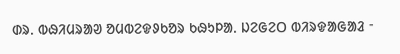ᱰᱨ. ᱵᱷᱤᱢᱨᱟᱣ ᱚᱢᱵᱮᱫᱽᱠᱚᱨ ᱠᱷᱩᱞᱟᱹ ᱡᱮᱜᱮᱛ ᱵᱤᱨᱫᱟᱜᱟᱲ ᱼ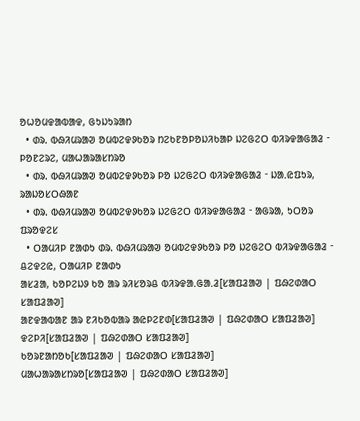ᱚᱦᱚᱢᱫᱟᱵᱟᱫ, ᱜᱩᱡᱩᱨᱟᱴ
  • ᱰᱨ. ᱵᱷᱤᱢᱨᱟᱣ ᱚᱢᱵᱮᱫᱽᱠᱚᱨ ᱴᱮᱠᱱᱚᱞᱚᱡᱤᱠᱟᱞ ᱡᱮᱜᱮᱛ ᱵᱤᱨᱫᱟᱜᱟᱲ ᱼ ᱞᱚᱱᱮᱨᱮ, ᱢᱟᱦᱟᱨᱟᱥᱴᱨᱚ
  • ᱰᱨ. ᱵᱷᱤᱢᱨᱟᱣ ᱚᱢᱵᱮᱫᱽᱠᱚᱨ ᱞᱚ ᱡᱮᱜᱮᱛ ᱵᱤᱨᱫᱟᱜᱟᱲ ᱼ ᱡᱟᱹᱭᱯᱩᱨ, ᱨᱟᱡᱚᱥᱛᱷᱟᱱ
  • ᱰᱨ. ᱵᱷᱤᱢᱨᱟᱣ ᱚᱢᱵᱮᱫᱽᱠᱚᱨ ᱡᱮᱜᱮᱛ ᱵᱤᱨᱫᱟᱜᱟᱲ ᱼ ᱟᱜᱨᱟ, ᱩᱛᱚᱨ ᱯᱨᱚᱫᱮᱥ
  • ᱛᱟᱢᱤᱞ ᱱᱟᱰᱩ ᱰᱨ. ᱵᱷᱤᱢᱨᱟᱣ ᱚᱢᱵᱮᱫᱽᱠᱚᱨ ᱞᱚ ᱡᱮᱜᱮᱛ ᱵᱤᱨᱫᱟᱜᱟᱲ ᱼ ᱪᱮᱫᱮᱭ, ᱛᱟᱢᱤᱞ ᱱᱟᱰᱩ
ᱟᱥᱲᱟ, ᱠᱚᱞᱮᱡᱽ ᱠᱚ ᱟᱨ ᱨᱤᱥᱚᱨᱪ ᱵᱤᱨᱫᱟᱹᱜᱟᱹᱲ[ᱥᱟᱯᱲᱟᱣ | ᱯᱷᱮᱰᱟᱛ ᱥᱟᱯᱲᱟᱣ]
ᱟᱱᱫᱟᱵᱟᱱ ᱟᱨ ᱱᱤᱠᱚᱵᱟᱨ ᱟᱭᱞᱮᱱᱰ[ᱥᱟᱯᱲᱟᱣ | ᱯᱷᱮᱰᱟᱛ ᱥᱟᱯᱲᱟᱣ]
ᱫᱮᱞᱤ[ᱥᱟᱯᱲᱟᱣ | ᱯᱷᱮᱰᱟᱛ ᱥᱟᱯᱲᱟᱣ]
ᱠᱚᱨᱱᱟᱴᱚᱠ[ᱥᱟᱯᱲᱟᱣ | ᱯᱷᱮᱰᱟᱛ ᱥᱟᱯᱲᱟᱣ]
ᱢᱟᱦᱟᱨᱟᱥᱴᱨᱚ[ᱥᱟᱯᱲᱟᱣ | ᱯᱷᱮᱰᱟᱛ ᱥᱟᱯᱲᱟᱣ]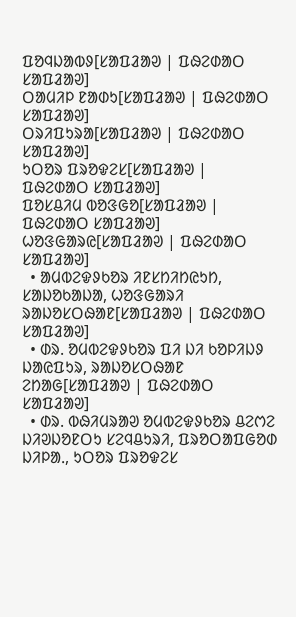ᱯᱚᱧᱡᱟᱵᱽ[ᱥᱟᱯᱲᱟᱣ | ᱯᱷᱮᱰᱟᱛ ᱥᱟᱯᱲᱟᱣ]
ᱛᱟᱢᱤᱞ ᱱᱟᱰᱩ[ᱥᱟᱯᱲᱟᱣ | ᱯᱷᱮᱰᱟᱛ ᱥᱟᱯᱲᱟᱣ]
ᱛᱨᱤᱯᱩᱨᱟ[ᱥᱟᱯᱲᱟᱣ | ᱯᱷᱮᱰᱟᱛ ᱥᱟᱯᱲᱟᱣ]
ᱩᱛᱚᱨ ᱯᱨᱚᱫᱮᱥ[ᱥᱟᱯᱲᱟᱣ | ᱯᱷᱮᱰᱟᱛ ᱥᱟᱯᱲᱟᱣ]
ᱯᱚᱥᱪᱤᱢ ᱵᱚᱝᱜᱚ[ᱥᱟᱯᱲᱟᱣ | ᱯᱷᱮᱰᱟᱛ ᱥᱟᱯᱲᱟᱣ]
ᱦᱚᱝᱜᱟᱨᱭ[ᱥᱟᱯᱲᱟᱣ | ᱯᱷᱮᱰᱟᱛ ᱥᱟᱯᱲᱟᱣ]
  • ᱟᱢᱵᱮᱫᱽᱠᱚᱨ ᱤᱱᱥᱴᱤᱴᱭᱩᱴ, ᱥᱟᱡᱚᱠᱟᱡᱟ, ᱦᱚᱝᱜᱟᱨᱤ
ᱨᱟᱡᱚᱥᱛᱷᱟᱱ[ᱥᱟᱯᱲᱟᱣ | ᱯᱷᱮᱰᱟᱛ ᱥᱟᱯᱲᱟᱣ]
  • ᱰᱨ. ᱚᱢᱵᱮᱫᱽᱠᱚᱨ ᱯᱤ ᱡᱤ ᱠᱚᱞᱤᱡᱽ ᱡᱟᱭᱯᱩᱨ, ᱨᱟᱡᱚᱥᱛᱷᱟᱱ
ᱮᱴᱟᱜ[ᱥᱟᱯᱲᱟᱣ | ᱯᱷᱮᱰᱟᱛ ᱥᱟᱯᱲᱟᱣ]
  • ᱰᱨ. ᱵᱷᱤᱢᱨᱟᱣ ᱚᱢᱵᱮᱫᱽᱠᱚᱨ ᱪᱮᱬᱮ ᱡᱤᱣᱡᱚᱱᱛᱩ ᱥᱮᱧᱪᱩᱨᱤ, ᱯᱨᱚᱛᱟᱯᱜᱚᱰ ᱡᱤᱞᱟᱹ, ᱩᱛᱚᱨ ᱯᱨᱚᱫᱮᱥ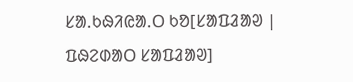ᱥᱟᱹᱠᱷᱤᱭᱟᱹᱛ ᱠᱚ[ᱥᱟᱯᱲᱟᱣ | ᱯᱷᱮᱰᱟᱛ ᱥᱟᱯᱲᱟᱣ]